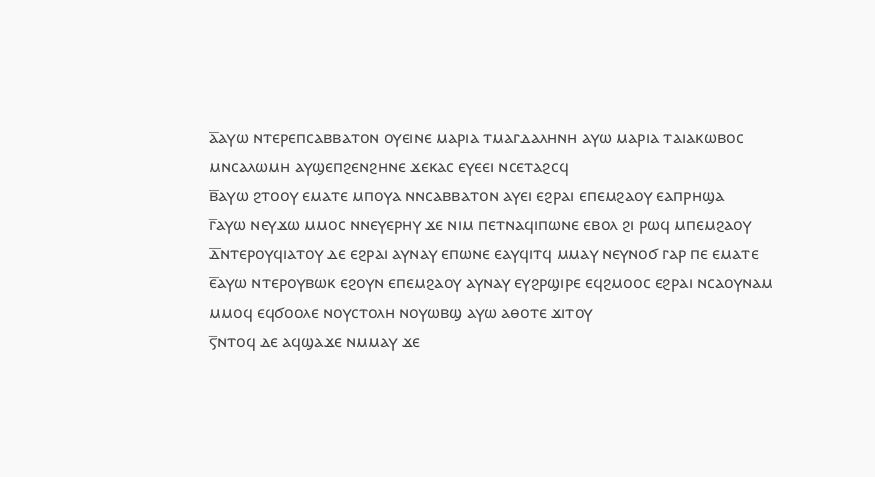ⲁ̅ⲁⲩⲱ ⲛⲧⲉⲣⲉⲡⲥⲁⲃⲃⲁⲧⲟⲛ ⲟⲩⲉⲓⲛⲉ ⲙⲁⲣⲓⲁ ⲧⲙⲁⲅⲇⲁⲗⲏⲛⲏ ⲁⲩⲱ ⲙⲁⲣⲓⲁ ⲧⲁⲓⲁⲕⲱⲃⲟⲥ ⲙⲛⲥⲁⲗⲱⲙⲏ ⲁⲩϣⲉⲡϩⲉⲛϩⲏⲛⲉ ϫⲉⲕⲁⲥ ⲉⲩⲉⲉⲓ ⲛⲥⲉⲧⲁϩⲥϥ
ⲃ̅ⲁⲩⲱ ϩⲧⲟⲟⲩ ⲉⲙⲁⲧⲉ ⲙⲡⲟⲩⲁ ⲛⲛⲥⲁⲃⲃⲁⲧⲟⲛ ⲁⲩⲉⲓ ⲉϩⲣⲁⲓ ⲉⲡⲉⲙϩⲁⲟⲩ ⲉⲁⲡⲣⲏϣⲁ
ⲅ̅ⲁⲩⲱ ⲛⲉⲩϫⲱ ⲙⲙⲟⲥ ⲛⲛⲉⲩⲉⲣⲏⲩ ϫⲉ ⲛⲓⲙ ⲡⲉⲧⲛⲁϥⲓⲡⲱⲛⲉ ⲉⲃⲟⲗ ϩⲓ ⲣⲱϥ ⲙⲡⲉⲙϩⲁⲟⲩ
ⲇ̅ⲛⲧⲉⲣⲟⲩϥⲓⲁⲧⲟⲩ ⲇⲉ ⲉϩⲣⲁⲓ ⲁⲩⲛⲁⲩ ⲉⲡⲱⲛⲉ ⲉⲁⲩϥⲓⲧϥ ⲙⲙⲁⲩ ⲛⲉⲩⲛⲟϭ ⲅⲁⲣ ⲡⲉ ⲉⲙⲁⲧⲉ
ⲉ̅ⲁⲩⲱ ⲛⲧⲉⲣⲟⲩⲃⲱⲕ ⲉϩⲟⲩⲛ ⲉⲡⲉⲙϩⲁⲟⲩ ⲁⲩⲛⲁⲩ ⲉⲩϩⲣϣⲓⲣⲉ ⲉϥϩⲙⲟⲟⲥ ⲉϩⲣⲁⲓ ⲛⲥⲁⲟⲩⲛⲁⲙ ⲙⲙⲟϥ ⲉϥϭⲟⲟⲗⲉ ⲛⲟⲩⲥⲧⲟⲗⲏ ⲛⲟⲩⲱⲃϣ ⲁⲩⲱ ⲁⲑⲟⲧⲉ ϫⲓⲧⲟⲩ
ⲋ̅ⲛⲧⲟϥ ⲇⲉ ⲁϥϣⲁϫⲉ ⲛⲙⲙⲁⲩ ϫⲉ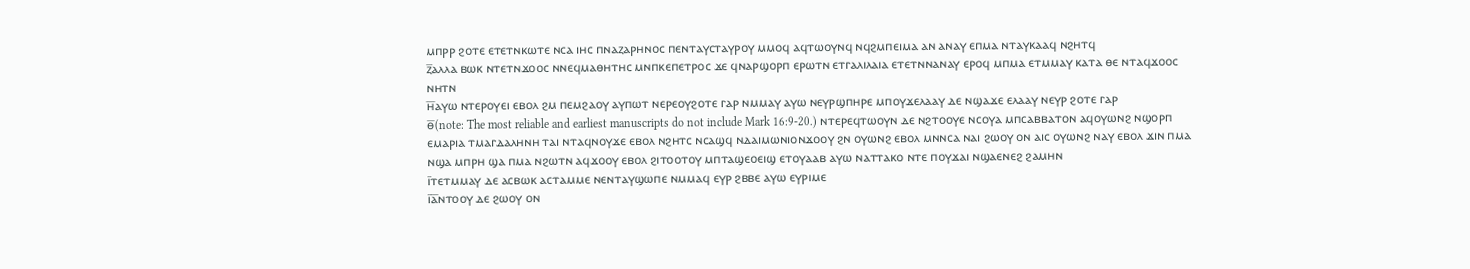ⲙⲡⲣⲣ ϩⲟⲧⲉ ⲉⲧⲉⲧⲛⲕⲱⲧⲉ ⲛⲥⲁ ⲓⲏⲥ ⲡⲛⲁⲍⲁⲣⲏⲛⲟⲥ ⲡⲉⲛⲧⲁⲩⲥⲧⲁⲩⲣⲟⲩ ⲙⲙⲟϥ ⲁϥⲧⲱⲟⲩⲛϥ ⲛϥϩⲙⲡⲉⲓⲙⲁ ⲁⲛ ⲁⲛⲁⲩ ⲉⲡⲙⲁ ⲛⲧⲁⲩⲕⲁⲁϥ ⲛϩⲏⲧϥ
ⲍ̅ⲁⲗⲗⲁ ⲃⲱⲕ ⲛⲧⲉⲧⲛϫⲟⲟⲥ ⲛⲛⲉϥⲙⲁⲑⲏⲧⲏⲥ ⲙⲛⲡⲕⲉⲡⲉⲧⲣⲟⲥ ϫⲉ ϥⲛⲁⲣϣⲟⲣⲡ ⲉⲣⲱⲧⲛ ⲉⲧⲅⲁⲗⲓⲗⲁⲓⲁ ⲉⲧⲉⲧⲛⲛⲁⲛⲁⲩ ⲉⲣⲟϥ ⲙⲡⲙⲁ ⲉⲧⲙⲙⲁⲩ ⲕⲁⲧⲁ ⲑⲉ ⲛⲧⲁϥϫⲟⲟⲥ ⲛⲏⲧⲛ
ⲏ̅ⲁⲩⲱ ⲛⲧⲉⲣⲟⲩⲉⲓ ⲉⲃⲟⲗ ϩⲙ ⲡⲉⲙϩⲁⲟⲩ ⲁⲩⲡⲱⲧ ⲛⲉⲣⲉⲟⲩϩⲟⲧⲉ ⲅⲁⲣ ⲛⲙⲙⲁⲩ ⲁⲩⲱ ⲛⲉⲩⲣϣⲡⲏⲣⲉ ⲙⲡⲟⲩϫⲉⲗⲁⲁⲩ ⲇⲉ ⲛϣⲁϫⲉ ⲉⲗⲁⲁⲩ ⲛⲉⲩⲣ ϩⲟⲧⲉ ⲅⲁⲣ
ⲑ̅(note: The most reliable and earliest manuscripts do not include Mark 16:9-20.) ⲛⲧⲉⲣⲉϥⲧⲱⲟⲩⲛ ⲇⲉ ⲛϩⲧⲟⲟⲩⲉ ⲛⲥⲟⲩⲁ ⲙⲡⲥⲁⲃⲃⲁⲧⲟⲛ ⲁϥⲟⲩⲱⲛϩ ⲛϣⲟⲣⲡ ⲉⲙⲁⲣⲓⲁ ⲧⲙⲁⲅⲇⲁⲗⲏⲛⲏ ⲧⲁⲓ ⲛⲧⲁϥⲛⲟⲩϫⲉ ⲉⲃⲟⲗ ⲛϩⲏⲧⲥ ⲛⲥⲁϣϥ ⲛⲇⲁⲓⲙⲱⲛⲓⲟⲛϫⲟⲟⲩ ϩⲛ ⲟⲩⲱⲛϩ ⲉⲃⲟⲗ ⲙⲛⲛⲥⲁ ⲛⲁⲓ ϩⲱⲟⲩ ⲟⲛ ⲁⲓⲥ ⲟⲩⲱⲛϩ ⲛⲁⲩ ⲉⲃⲟⲗ ϫⲓⲛ ⲡⲙⲁ ⲛϣⲁ ⲙⲡⲣⲏ ϣⲁ ⲡⲙⲁ ⲛϩⲱⲧⲛ ⲁϥϫⲟⲟⲩ ⲉⲃⲟⲗ ϩⲓⲧⲟⲟⲧⲟⲩ ⲙⲡⲧⲁϣⲉⲟⲉⲓϣ ⲉⲧⲟⲩⲁⲁⲃ ⲁⲩⲱ ⲛⲁⲧⲧⲁⲕⲟ ⲛⲧⲉ ⲡⲟⲩϫⲁⲓ ⲛϣⲁⲉⲛⲉϩ ϩⲁⲙⲏⲛ
ⲓ̅ⲧⲉⲧⲙⲙⲁⲩ ⲇⲉ ⲁⲥⲃⲱⲕ ⲁⲥⲧⲁⲙⲙⲉ ⲛⲉⲛⲧⲁⲩϣⲱⲡⲉ ⲛⲙⲙⲁϥ ⲉⲩⲣ ϩⲃⲃⲉ ⲁⲩⲱ ⲉⲩⲣⲓⲙⲉ
ⲓ̅ⲁ̅ⲛⲧⲟⲟⲩ ⲇⲉ ϩⲱⲟⲩ ⲟⲛ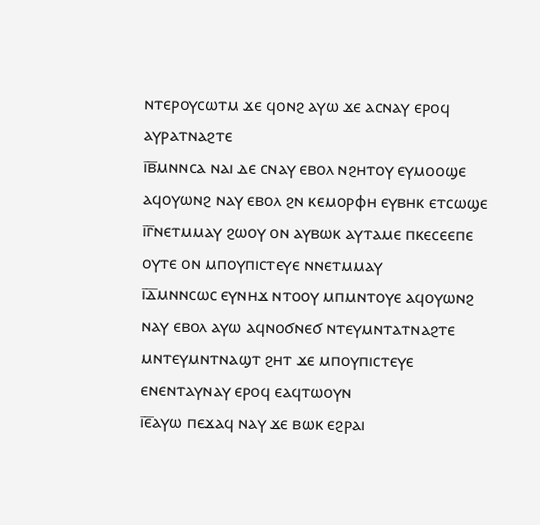ⲛⲧⲉⲣⲟⲩⲥⲱⲧⲙ ϫⲉ ϥⲟⲛϩ ⲁⲩⲱ ϫⲉ ⲁⲥⲛⲁⲩ ⲉⲣⲟϥ ⲁⲩⲣⲁⲧⲛⲁϩⲧⲉ
ⲓ̅ⲃ̅ⲙⲛⲛⲥⲁ ⲛⲁⲓ ⲇⲉ ⲥⲛⲁⲩ ⲉⲃⲟⲗ ⲛϩⲏⲧⲟⲩ ⲉⲩⲙⲟⲟϣⲉ ⲁϥⲟⲩⲱⲛϩ ⲛⲁⲩ ⲉⲃⲟⲗ ϩⲛ ⲕⲉⲙⲟⲣⲫⲏ ⲉⲩⲃⲏⲕ ⲉⲧⲥⲱϣⲉ
ⲓ̅ⲅ̅ⲛⲉⲧⲙⲙⲁⲩ ϩⲱⲟⲩ ⲟⲛ ⲁⲩⲃⲱⲕ ⲁⲩⲧⲁⲙⲉ ⲡⲕⲉⲥⲉⲉⲡⲉ ⲟⲩⲧⲉ ⲟⲛ ⲙⲡⲟⲩⲡⲓⲥⲧⲉⲩⲉ ⲛⲛⲉⲧⲙⲙⲁⲩ
ⲓ̅ⲇ̅ⲙⲛⲛⲥⲱⲥ ⲉⲩⲛⲏϫ ⲛⲧⲟⲟⲩ ⲙⲡⲙⲛⲧⲟⲩⲉ ⲁϥⲟⲩⲱⲛϩ ⲛⲁⲩ ⲉⲃⲟⲗ ⲁⲩⲱ ⲁϥⲛⲟϭⲛⲉϭ ⲛⲧⲉⲩⲙⲛⲧⲁⲧⲛⲁϩⲧⲉ ⲙⲛⲧⲉⲩⲙⲛⲧⲛⲁϣⲧ ϩⲏⲧ ϫⲉ ⲙⲡⲟⲩⲡⲓⲥⲧⲉⲩⲉ ⲉⲛⲉⲛⲧⲁⲩⲛⲁⲩ ⲉⲣⲟϥ ⲉⲁϥⲧⲱⲟⲩⲛ
ⲓ̅ⲉ̅ⲁⲩⲱ ⲡⲉϫⲁϥ ⲛⲁⲩ ϫⲉ ⲃⲱⲕ ⲉϩⲣⲁⲓ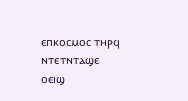ⲉⲡⲕⲟⲥⲙⲟⲥ ⲧⲏⲣϥ ⲛⲧⲉⲧⲛⲧⲁϣⲉ ⲟⲉⲓϣ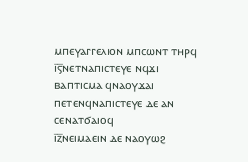ⲙⲡⲉⲩⲁⲅⲅⲉⲗⲓⲟⲛ ⲙⲡⲥⲱⲛⲧ ⲧⲏⲣϥ
ⲓ̅ⲋ̅ⲛⲉⲧⲛⲁⲡⲓⲥⲧⲉⲩⲉ ⲛϥϫⲓ ⲃⲁⲡⲧⲓⲥⲙⲁ ϥⲛⲁⲟⲩϫⲁⲓ ⲡⲉⲧⲉⲛϥⲛⲁⲡⲓⲥⲧⲉⲩⲉ ⲇⲉ ⲁⲛ ⲥⲉⲛⲁⲧϭⲁⲓⲟϥ
ⲓ̅ⲍ̅ⲛⲉⲓⲙⲁⲉⲓⲛ ⲇⲉ ⲛⲁⲟⲩⲱϩ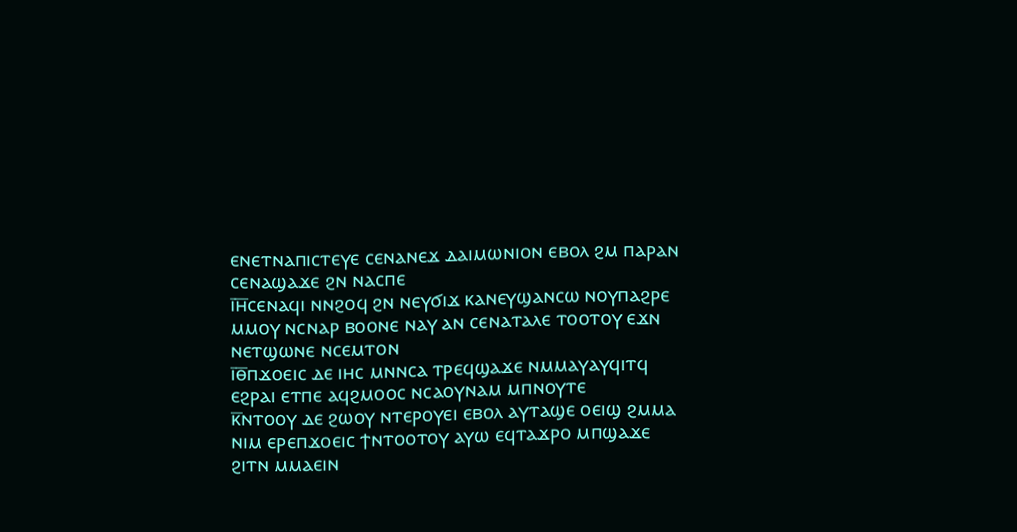ⲉⲛⲉⲧⲛⲁⲡⲓⲥⲧⲉⲩⲉ ⲥⲉⲛⲁⲛⲉϫ ⲇⲁⲓⲙⲱⲛⲓⲟⲛ ⲉⲃⲟⲗ ϩⲙ ⲡⲁⲣⲁⲛ ⲥⲉⲛⲁϣⲁϫⲉ ϩⲛ ⲛⲁⲥⲡⲉ
ⲓ̅ⲏ̅ⲥⲉⲛⲁϥⲓ ⲛⲛϩⲟϥ ϩⲛ ⲛⲉⲩϭⲓϫ ⲕⲁⲛⲉⲩϣⲁⲛⲥⲱ ⲛⲟⲩⲡⲁϩⲣⲉ ⲙⲙⲟⲩ ⲛⲥⲛⲁⲣ ⲃⲟⲟⲛⲉ ⲛⲁⲩ ⲁⲛ ⲥⲉⲛⲁⲧⲁⲗⲉ ⲧⲟⲟⲧⲟⲩ ⲉϫⲛ ⲛⲉⲧϣⲱⲛⲉ ⲛⲥⲉⲙⲧⲟⲛ
ⲓ̅ⲑ̅ⲡϫⲟⲉⲓⲥ ⲇⲉ ⲓⲏⲥ ⲙⲛⲛⲥⲁ ⲧⲣⲉϥϣⲁϫⲉ ⲛⲙⲙⲁⲩⲁⲩϥⲓⲧϥ ⲉϩⲣⲁⲓ ⲉⲧⲡⲉ ⲁϥϩⲙⲟⲟⲥ ⲛⲥⲁⲟⲩⲛⲁⲙ ⲙⲡⲛⲟⲩⲧⲉ
ⲕ̅ⲛⲧⲟⲟⲩ ⲇⲉ ϩⲱⲟⲩ ⲛⲧⲉⲣⲟⲩⲉⲓ ⲉⲃⲟⲗ ⲁⲩⲧⲁϣⲉ ⲟⲉⲓϣ ϩⲙⲙⲁ ⲛⲓⲙ ⲉⲣⲉⲡϫⲟⲉⲓⲥ ϯⲛⲧⲟⲟⲧⲟⲩ ⲁⲩⲱ ⲉϥⲧⲁϫⲣⲟ ⲙⲡϣⲁϫⲉ ϩⲓⲧⲛ ⲙⲙⲁⲉⲓⲛ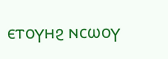ⲉⲧⲟⲩⲏϩ ⲛⲥⲱⲟⲩ